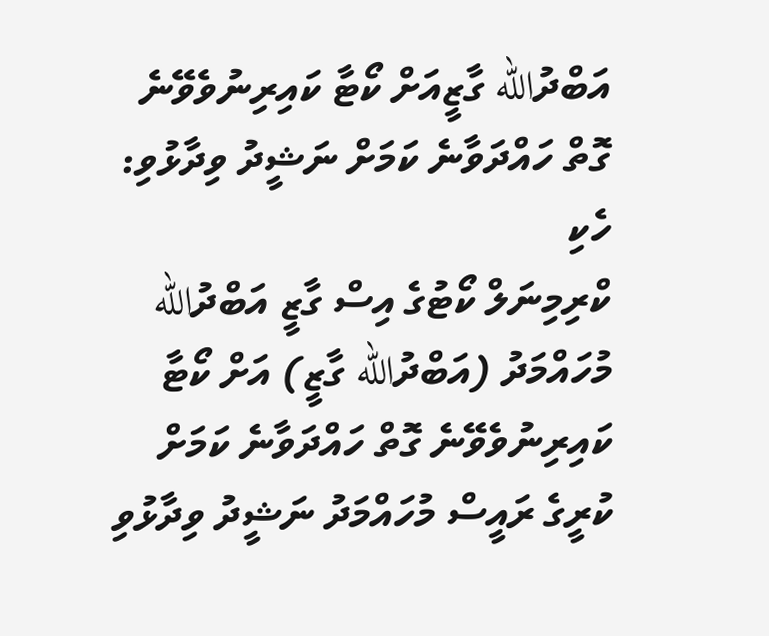އަބްދުالله ގާޒީއަށް ކޯޓާ ކައިރިނުވެވޭނެ ގޮތް ހައްދަވާނެ ކަމަށް ނަޝީދު ވިދާޅުވި: ހެކި
ކްރިމިނަލް ކޯޓުގެ އިސް ގާޒީ އަބްދުالله މުހައްމަދު (އަބްދުالله ގާޒީ) އަށް ކޯޓާ ކައިރިނުވެވޭނެ ގޮތް ހައްދަވާނެ ކަމަށް ކުރީގެ ރައީސް މުހައްމަދު ނަޝީދު ވިދާޅުވި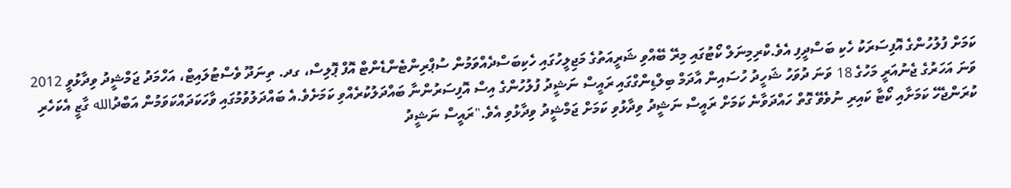ކަމަށް ފުލުހުންގެ އޮފިސަރަކު ހެކި ބަސްދީފި އެވެ.ކްރިމިނަލް ކޯޓުގައި މިރޭ ބޭއްވި ޝަރީއަތުގެ މަޖިލީހުގައި ހެކިބަސްދެއްވަމުން ސުޕްރިންޓެންޑެންޓް އޮފް ޕޮލިސް، ގދ. ތިނަދޫ ވެސްޓުލައިޓް، އަހްމަދު ޖަމްޝީދު ވިދާޅުވީ 2012 ވަނަ އަހަރުގެ ޖެނުއަރީ މަހުގެ 18 ވަނަ ދުވަހު ޝަހީދު ހުސައިން އާދަމް ބިލްޑިންގްގައި ރައީސް ނަޝީދު ފުލުހުންގެ އިސް އޮފިސަރުންނާ ބައްދަލުކުރެއްވި ކަމަށެވެ.އެ ބައްދަލުވުމުގައި ވާހަކަދައްކަވަމުން އަބްދުالله ގާޒީ އެކަހެރި ކުރަންޖެހޭ ކަމަށާއި ކޯޓާ ކައިރި ނުވެވޭ ގޮތް ހައްދަވާނެ ކަމަށް ރައީސް ނަޝީދު ވިދާޅުވި ކަމަށް ޖަމްޝީދު ވިދާޅުވި އެވެ."ރައީސް ނަޝީދު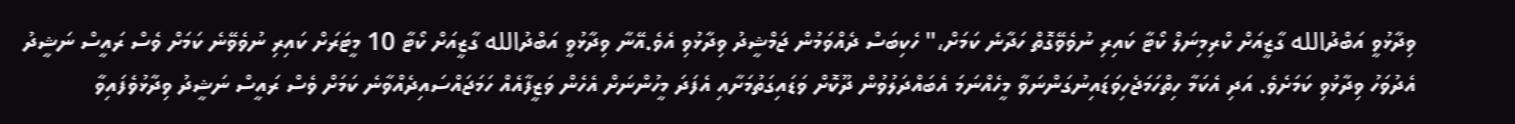ވިދާޅުވީ އަބްދުالله ގާޒީއަށް ކްރިމިނަލް ކޯޓާ ކައިރި ނުވެވޭގޮތް ހަދާނެ ކަމަށް،" ހެކިބަސް ދެއްވަމުން ޖަމްޝީދު ވިދާޅުވި އެވެ.އޭނާ ވިދާޅުވީ އަބްދުالله ގާޒީއަށް ކޯޓާ 10 މީޓަރަށް ކައިރި ނުވެވޭނެ ކަމަށް ވެސް ރައީސް ނަޝީދު އެދުވަހު ވިދާޅުވި ކަމަށެވެ. އަދި އެކަމާ ހިތްހަމަޖެހިވަޑައިނުގަންނަވާ މީހެއްނަމަ އެބައްދަލުވުން ދޫކޮށް ވަޑައިގަތުމަށާއި އެފަދަ މީހުންނަށް އެހެން ވަޒީފާއެއް ހަމަޖައްސައިދެއްވާނެ ކަމަށް ވެސް ރައީސް ނަޝީދު ވިދާޅުވެފައިވާ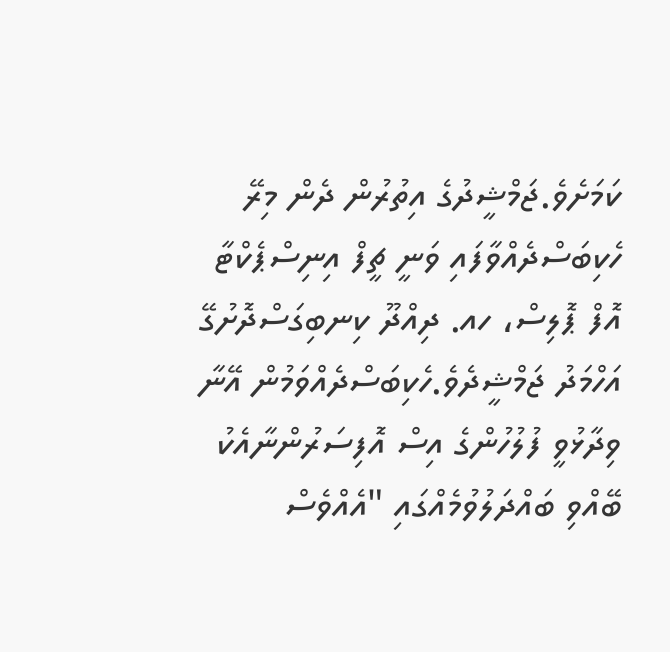ކަމަށެވެ.ޖަމްޝީދުގެ އިތުރުން ދެން މިރޭ ހެކިބަސްދެއްވާފައި ވަނީ ޗީފް އިނިސްޕެކްޓާ އޮފް ޕޮލިސް، ހއ. ދިއްދޫ ކިނބިގަސްދޮށުގޭ އަހްމަދު ޖަމްޝީދެވެ.ހެކިބަސްދެއްވަމުން އޭނާ ވިދާޅުވީ ފުލުހުންގެ އިސް އޮފިސަރުންނާއެކު ބޭއްވި ބައްދަލުވުމެއްގައި "އެއްވެސް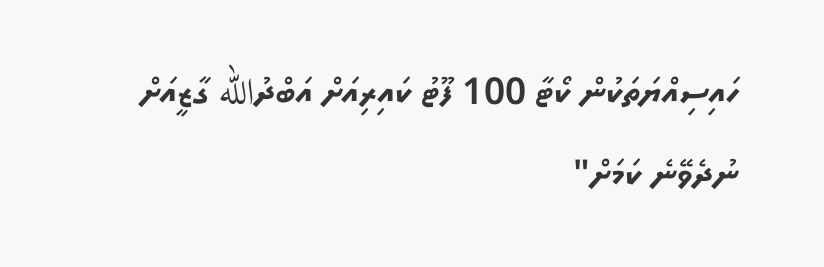ހައިސިއްޔަތަކުން ކޯޓާ 100 ފޫޓު ކައިރިއަށް އަބްދުالله ގާޒީއަށް ނުދެވޭނެ ކަމަށް"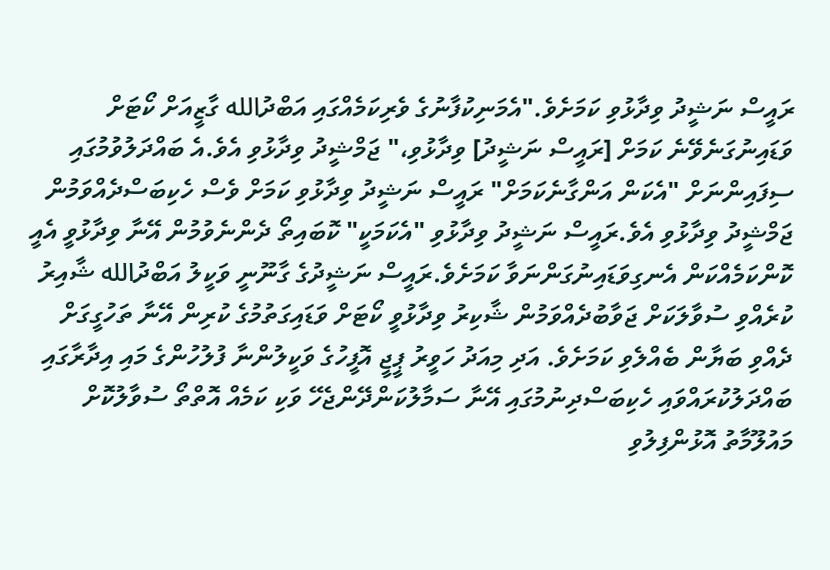ރައީސް ނަޝީދު ވިދާޅުވި ކަމަށެވެ."އެމަނިކުފާނުގެ ވެރިކަމެއްގައި އަބްދުالله ގާޒީއަށް ކޯޓަށް ވަޑައިނުގަނެވޭނެ ކަމަށް [ރައީސް ނަޝީދު] ވިދާޅުވި،" ޖަމްޝީދު ވިދާޅުވި އެވެ.އެ ބައްދަލުވުމުގައި ސިފައިންނަށް "އެކަން އަންގާނެކަމަށް" ރައީސް ނަޝީދު ވިދާޅުވި ކަމަށް ވެސް ހެކިބަސްދެއްވަމުން ޖަމްޝީދު ވިދާޅުވި އެވެ.ރައީސް ނަޝީދު ވިދާޅުވި "އެކަމަކީ" ކޮބައިތޯ ދެންނެވުމުން އޭނާ ވިދާޅުވީ އެއީ ކޮންކަމެއްކަން އެނގިވަޑައިނުގަންނަވާ ކަމަށެވެ.ރައީސް ނަޝީދުގެ ގާނޫނީ ވަކީލު އަބްދުالله ޝާއިރު ކުރެއްވި ސުވާލަކަށް ޖަވާބުދެއްވަމުން ޝާކިރު ވިދާޅުވީ ކޯޓަށް ވަޑައިގަތުމުގެ ކުރިން އޭނާ ތަހުގީގަށް ދެއްވި ބަޔާން ބެއްލެވި ކަމަށެވެ. އަދި މިއަދު ހަވީރު ޕީޖީ އޮފީހުގެ ވަކީލުންނާ ފުލުހުންގެ މައި އިދާރާގައި ބައްދަލުކުރައްވައި ހެކިބަސްދިނުމުގައި އޭނާ ސަމާލުކަންދޭންޖެހޭ ވަކި ކަމެއް އޮތްތޯ ސުވާލުކޮށް މައުލޫމާތު އޮޅުންފިލުވި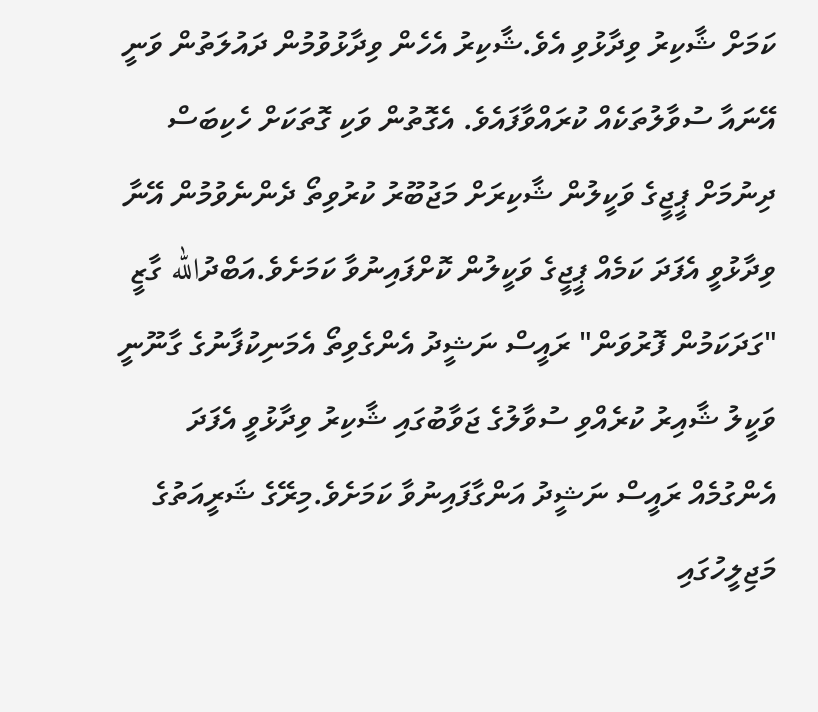ކަމަށް ޝާކިރު ވިދާޅުވި އެވެ.ޝާކިރު އެހެން ވިދާޅުވުމުން ދައުލަތުން ވަނީ އޭނައާ ސުވާލުތަކެއް ކުރައްވާފައެވެ. އެގޮތުން ވަކި ގޮތަކަށް ހެކިބަސް ދިނުމަށް ޕީޖީގެ ވަކީލުން ޝާކިރަށް މަޖުބޫރު ކުރުވިތޯ ދެންނެވުމުން އޭނާ ވިދާޅުވީ އެފަދަ ކަމެއް ޕީޖީގެ ވަކީލުން ކޮށްފައިނުވާ ކަމަށެވެ.އަބްދުالله ގާޒީ "ގަދަކަމުން ފޮރުވަން" ރައީސް ނަޝީދު އެންގެވިތޯ އެމަނިކުފާނުގެ ގާނޫނީ ވަކީލު ޝާއިރު ކުރެއްވި ސުވާލުގެ ޖަވާބުގައި ޝާކިރު ވިދާޅުވީ އެފަދަ އެންގުމެއް ރައީސް ނަޝީދު އަންގާފައިނުވާ ކަމަށެވެ.މިރޭގެ ޝަރީއަތުގެ މަޖިލީހުގައި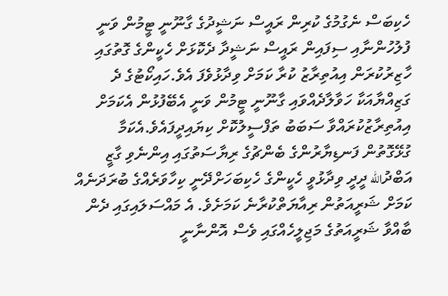ހެކިބަސް ނެގުމުގެ ކުރިން ރައީސް ނަޝީދުގެ ގާނޫނީ ޓީމުން ވަނީ ފުލުހުންނާއި ސިފައިން ރައީސް ނަޝީދާ ދެކޮޅަށް ހެކީންގެ ގޮތުގައި ހާޒިރުކުރަން އިއުތިރާޒު ކުރާ ކަމަށް ވިދާޅުވެފަ އެވެ.ހައިކޯޓުގެ ދެ ގަޒިއްޔާއަކާ ހަވާލާދެއްވައި ގާނޫނީ ޓީމުން ވަނީ އެބޭފުޅުން އެކަމަށް އިއުތިރާޒުކުރައްވާ ސަބަބު ތަފްސީލުކޮށް ކިޔައިދީފައެވެ.އެކަމާ ގުޅޭގޮތުން ފަނޑިޔާރުންގެ ބެންޗުގެ ރިޔާސަތުގައި އިންނެވި ގާޒީ އަބްދުالله ދީދީ ވިދާޅުވީ ހެކީންގެ ހެކިބަހަށްދޭނީ ކިހާވަރެއްގެ ބުރަދަނެއް ކަމަށް ޝަރީއަތުން ރިއާޔަތްކުރާނެ ކަމަށެވެ. އެ މައްސަލައިގައި ދެން ބާއްވާ ޝަރީއަތުގެ މަޖިލީހެއްގައި ވެސް އޮންނާނީ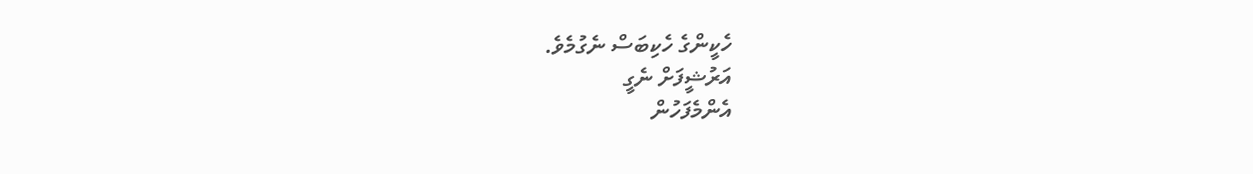ހެކީންގެ ހެކިބަސް ނެގުމެވެ.
އަރުޝީފަށް ނެގީ
އެންމެފަހުން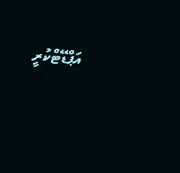އަޕްޑޭޓްކުރީ